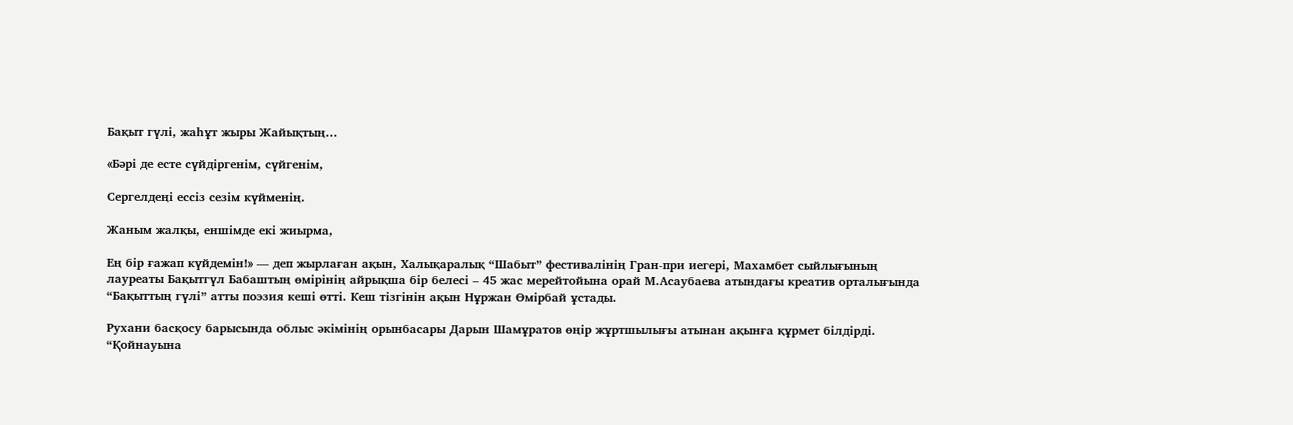Бақыт гүлі, жаһұт жыры Жайықтың…

«Бәрі де есте сүйдіргенім, сүйгенім,

Сергелдеңі ессіз сезім күйменің.

Жаным жалқы, еншімде екі жиырма,

Ең бір ғажап күйдемін!» — деп жырлаған ақын, Халықаралық “Шабыт” фестивалінің Гран-при иегері, Махамбет сыйлығының лауреаты Бақытгүл Бабаштың өмірінің айрықша бір белесі – 45 жас мерейтойына орай М.Асаубаева атындағы креатив орталығында “Бақыттың гүлі” атты поэзия кеші өтті. Кеш тізгінін ақын Нұржан Өмірбай ұстады.

Рухани басқосу барысында облыс әкімінің орынбасары Дарын Шамұратов өңір жұртшылығы атынан ақынға құрмет білдірді. “Қойнауына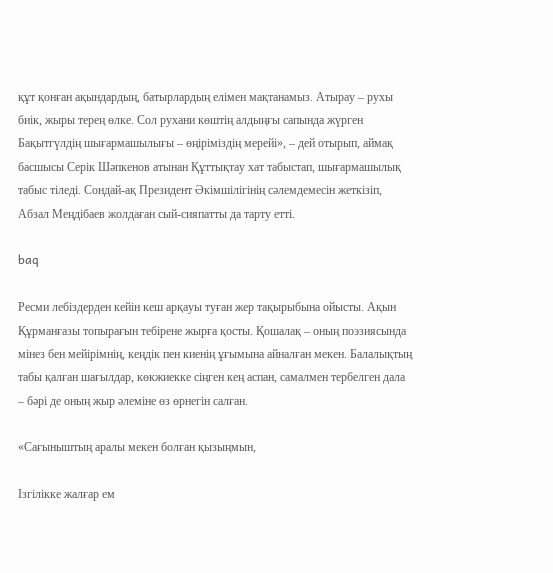құт қонған ақындардың, батырлардың елімен мақтанамыз. Атырау – рухы биік, жыры терең өлке. Сол рухани көштің алдыңғы сапында жүрген Бақытгүлдің шығармашылығы – өңіріміздің мерейі», – дей отырып, аймақ басшысы Серік Шәпкенов атынан Құттықтау хат табыстап, шығармашылық табыс тіледі. Сондай-ақ Президент Әкімшілігінің сәлемдемесін жеткізіп, Абзал Меңдібаев жолдаған сый-сияпатты да тарту етті.

baq

Ресми лебіздерден кейін кеш арқауы туған жер тақырыбына ойысты. Ақын Құрманғазы топырағын тебірене жырға қосты. Қошалақ – оның поэзиясында мінез бен мейірімнің, кеңдік пен киенің ұғымына айналған мекен. Балалықтың табы қалған шағылдар, көкжиекке сіңген кең аспан, самалмен тербелген дала – бәрі де оның жыр әлеміне өз өрнегін салған.

«Сағыныштың аралы мекен болған қызыңмын,

Ізгілікке жалғар ем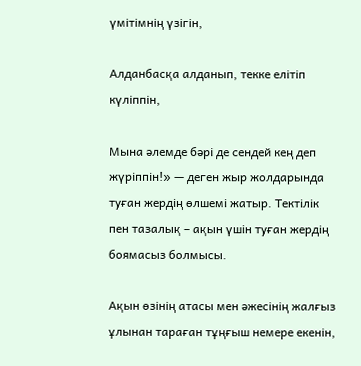үмітімнің үзігін,

Алданбасқа алданып, текке елітіп күліппін,

Мына әлемде бәрі де сендей кең деп жүріппін!» — деген жыр жолдарында туған жердің өлшемі жатыр. Тектілік пен тазалық – ақын үшін туған жердің боямасыз болмысы.

Ақын өзінің атасы мен әжесінің жалғыз ұлынан тараған тұңғыш немере екенін,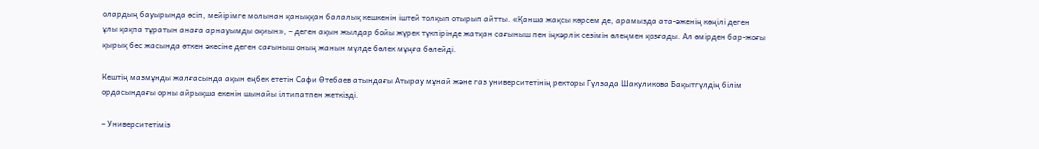олардың бауырында өсіп, мейірімге молынан қаныққан балалық кешкенін іштей толқып отырып айтты. «Қанша жақсы көрсем де, арамызда ата-әженің көңілі деген ұлы қақпа тұратын анаға арнауымды оқиын», – деген ақын жылдар бойы жүрек түкпірінде жатқан сағыныш пен іңкәрлік сезімін өлеңмен қозғады. Ал өмірден бар-жоғы қырық бес жасында өткен әкесіне деген сағыныш оның жанын мүлде бөлек мұңға бөлейді.

Кештің мазмұнды жалғасында ақын еңбек ететін Сафи Өтебаев атындағы Атырау мұнай және газ университетінің ректоры Гүлзада Шакуликова Бақытгүлдің білім ордасындағы орны айрықша екенін шынайы ілтипатпен жеткізді.

– Университетіміз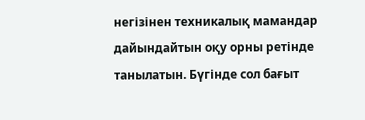негізінен техникалық мамандар дайындайтын оқу орны ретінде танылатын. Бүгінде сол бағыт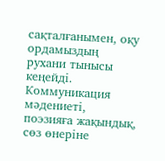сақталғанымен, оқу ордамыздың рухани тынысы кеңейді. Коммуникация мәдениеті, поэзияға жақындық, сөз өнеріне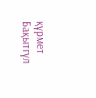құрмет Бақытгүл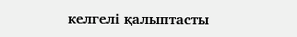келгелі қалыптасты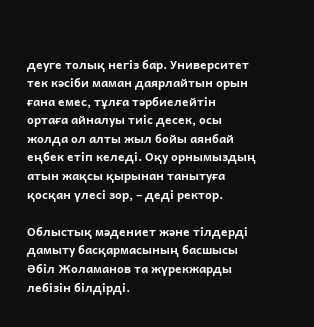деуге толық негіз бар. Университет тек кәсіби маман даярлайтын орын ғана емес, тұлға тәрбиелейтін ортаға айналуы тиіс десек, осы жолда ол алты жыл бойы аянбай еңбек етіп келеді. Оқу орнымыздың атын жақсы қырынан танытуға қосқан үлесі зор, – деді ректор.

Облыстық мәдениет және тілдерді дамыту басқармасының басшысы Әбіл Жоламанов та жүрекжарды лебізін білдірді.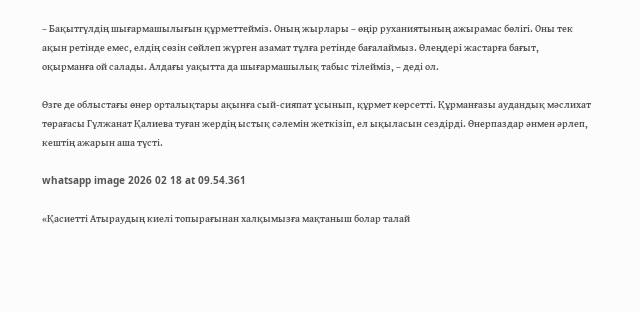– Бақытгүлдің шығармашылығын құрметтейміз. Оның жырлары – өңір руханиятының ажырамас бөлігі. Оны тек ақын ретінде емес, елдің сөзін сөйлеп жүрген азамат тұлға ретінде бағалаймыз. Өлеңдері жастарға бағыт, оқырманға ой салады. Алдағы уақытта да шығармашылық табыс тілейміз, – деді ол.

Өзге де облыстағы өнер орталықтары ақынға сый-сияпат ұсынып, құрмет көрсетті. Құрманғазы аудандық мәслихат төрағасы Гүлжанат Қалиева туған жердің ыстық сәлемін жеткізіп, ел ықыласын сездірді. Өнерпаздар әнмен әрлеп, кештің ажарын аша түсті.

whatsapp image 2026 02 18 at 09.54.361

«Қасиетті Атыраудың киелі топырағынан халқымызға мақтаныш болар талай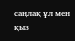саңлақ ұл мен қыз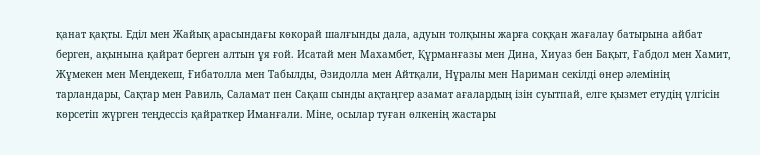қанат қақты. Еділ мен Жайық арасындағы көкорай шалғынды дала, адуын толқыны жарға соққан жағалау батырына айбат берген, ақынына қайрат берген алтын ұя ғой. Исатай мен Махамбет, Құрманғазы мен Дина, Хиуаз бен Бақыт, Ғабдол мен Хамит, Жұмекен мен Меңдекеш, Ғибатолла мен Табылды, Әзидолла мен Айтқали, Нұралы мен Нариман секілді өнер әлемінің тарландары, Сақтар мен Равиль, Саламат пен Сақаш сынды ақтаңгер азамат ағалардың ізін суытпай, елге қызмет етудің үлгісін көрсетіп жүрген теңдессіз қайраткер Иманғали. Міне, осылар туған өлкенің жастары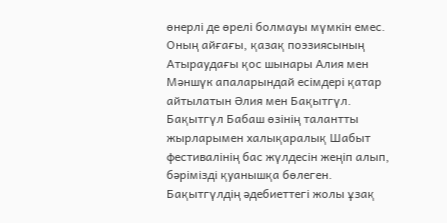өнерлі де өрелі болмауы мүмкін емес. Оның айғағы, қазақ поэзиясының Атыраудағы қос шынары Алия мен Мәншүк апаларындай есімдері қатар айтылатын Әлия мен Бақытгүл. Бақытгүл Бабаш өзінің талантты жырларымен халықаралық Шабыт фестивалінің бас жүлдесін жеңіп алып, бәрімізді қуанышқа бөлеген. Бақытгүлдің әдебиеттегі жолы ұзақ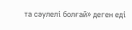та сәулелі болғай» деген еді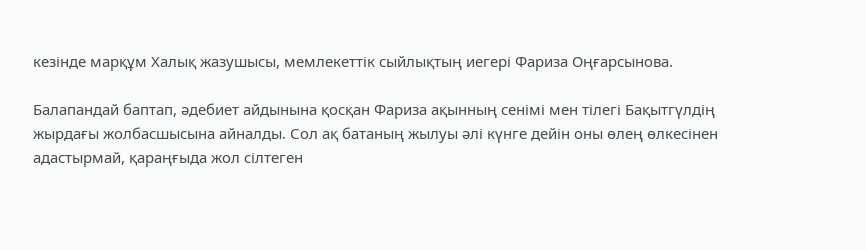кезінде марқұм Халық жазушысы, мемлекеттік сыйлықтың иегері Фариза Оңғарсынова.

Балапандай баптап, әдебиет айдынына қосқан Фариза ақынның сенімі мен тілегі Бақытгүлдің жырдағы жолбасшысына айналды. Сол ақ батаның жылуы әлі күнге дейін оны өлең өлкесінен адастырмай, қараңғыда жол сілтеген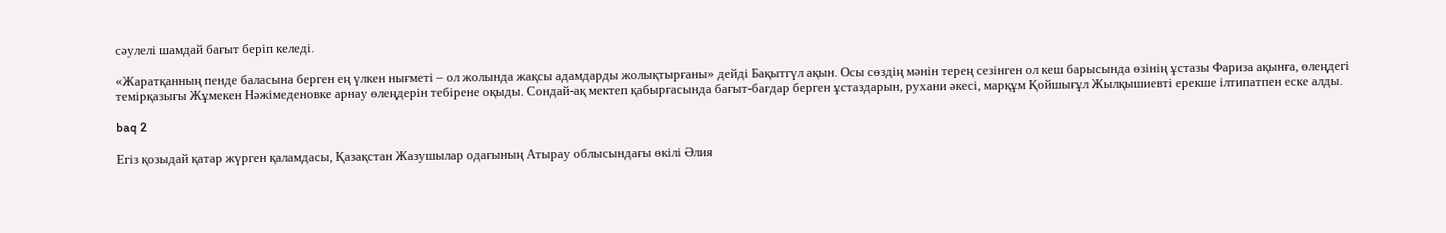сәулелі шамдай бағыт беріп келеді.

«Жаратқанның пенде баласына берген ең үлкен нығметі – ол жолында жақсы адамдарды жолықтырғаны» дейді Бақытгүл ақын. Осы сөздің мәнін терең сезінген ол кеш барысында өзінің ұстазы Фариза ақынға, өлеңдегі темірқазығы Жұмекен Нәжімеденовке арнау өлеңдерін тебірене оқыды. Сондай-ақ мектеп қабырғасында бағыт-бағдар берген ұстаздарын, рухани әкесі, марқұм Қойшығұл Жылқышиевті ерекше ілтипатпен еске алды.

baq 2

Егіз қозыдай қатар жүрген қаламдасы, Қазақстан Жазушылар одағының Атырау облысындағы өкілі Әлия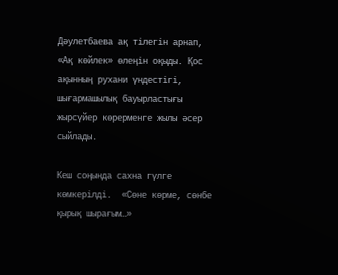Дәулетбаева ақ тілегін арнап, «Ақ көйлек» өлеңін оқыды. Қос ақынның рухани үндестігі, шығармашылық бауырластығы жырсүйер көрерменге жылы әсер сыйлады.

Кеш соңында сахна гүлге көмкерілді.  «Сөне көрме, сөнбе қырық шырағым…»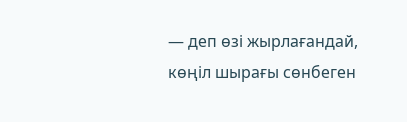— деп өзі жырлағандай, көңіл шырағы сөнбеген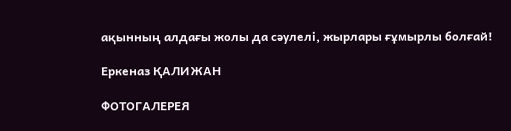ақынның алдағы жолы да сәулелі, жырлары ғұмырлы болғай!

Еркеназ ҚАЛИЖАН

ФОТОГАЛЕРЕЯ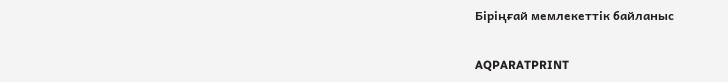Біріңғай мемлекеттік байланыс

AQPARATPRINT